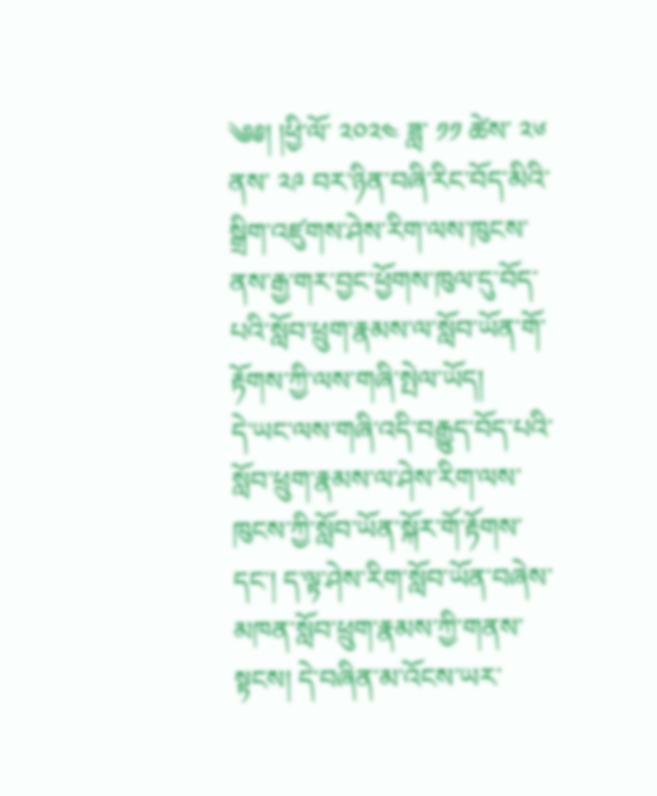༄༅། །ཕྱི་ལོ་ ༢༠༢༤ ཟླ་ ༡༡ ཚེས་ ༢༦ ནས་ ༢༩ བར་ཉིན་བཞི་རིང་བོད་མིའི་སྒྲིག་འཛུགས་ཤེས་རིག་ལས་ཁུངས་ནས་རྒྱ་གར་བྱང་ཕྱོགས་ཁུལ་དུ་བོད་པའི་སློབ་ཕྲུག་རྣམས་ལ་སློབ་ཡོན་གོ་རྟོགས་ཀྱི་ལས་གཞི་སྤེལ་ཡོད།
དེ་ཡང་ལས་གཞི་འདི་བརྒྱུད་བོད་པའི་སློབ་ཕྲུག་རྣམས་ལ་ཤེས་རིག་ལས་ཁུངས་ཀྱི་སློབ་ཡོན་སྐོར་གོ་རྟོགས་དང་། ད་ལྟ་ཤེས་རིག་སློབ་ཡོན་བཞེས་མཁན་སློབ་ཕྲུག་རྣམས་ཀྱི་གནས་སྟངས། དེ་བཞིན་མ་འོངས་ཡར་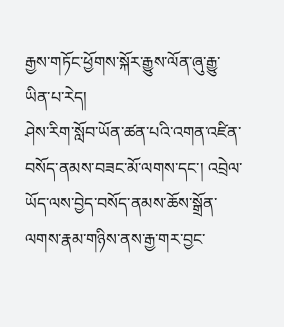རྒྱས་གཏོང་ཕྱོགས་སྐོར་རྒྱུས་ལོན་ཞུ་རྒྱུ་ཡིན་པ་རེད།
ཤེས་རིག་སློབ་ཡོན་ཚན་པའི་འགན་འཛིན་བསོད་ནམས་བཟང་མོ་ལགས་དང་། འབྲེལ་ཡོད་ལས་བྱེད་བསོད་ནམས་ཆོས་སྒྲོན་ལགས་རྣམ་གཉིས་ནས་རྒྱ་གར་བྱང་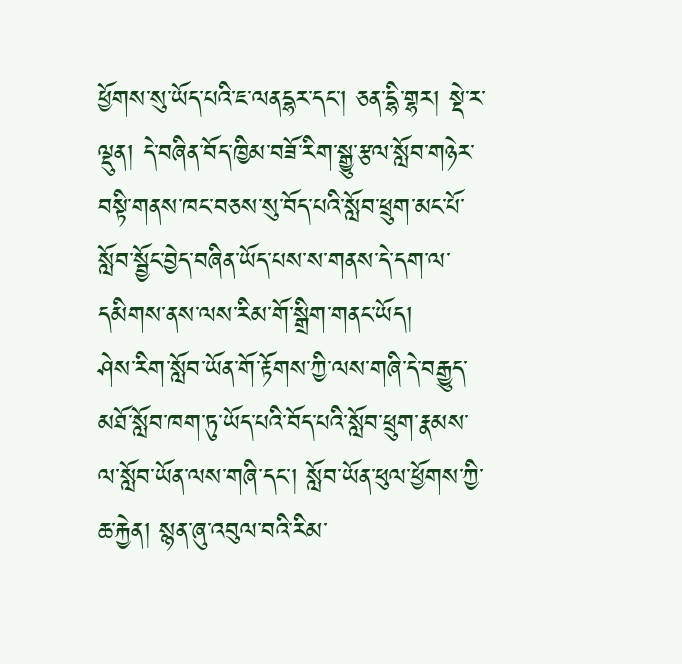ཕྱོགས་སུ་ཡོད་པའི་ཇ་ལནདྷར་དང་། ཅན་དྷི་གྷར། སྡེ་ར་ལྡུན། དེ་བཞིན་བོད་ཁྱིམ་བཟོ་རིག་སྒྱུ་རྩལ་སློབ་གཉེར་བསྟི་གནས་ཁང་བཅས་སུ་བོད་པའི་སློབ་ཕྲུག་མང་པོ་སློབ་སྦྱོང་བྱེད་བཞིན་ཡོད་པས་ས་གནས་དེ་དག་ལ་དམིགས་ནས་ལས་རིམ་གོ་སྒྲིག་གནང་ཡོད།
ཤེས་རིག་སློབ་ཡོན་གོ་རྟོགས་ཀྱི་ལས་གཞི་དེ་བརྒྱུད་མཐོ་སློབ་ཁག་ཏུ་ཡོད་པའི་བོད་པའི་སློབ་ཕྲུག་རྣམས་ལ་སློབ་ཡོན་ལས་གཞི་དང་། སློབ་ཡོན་ཕུལ་ཕྱོགས་ཀྱི་ཆ་རྐྱེན། སྙན་ཞུ་འབུལ་བའི་རིམ་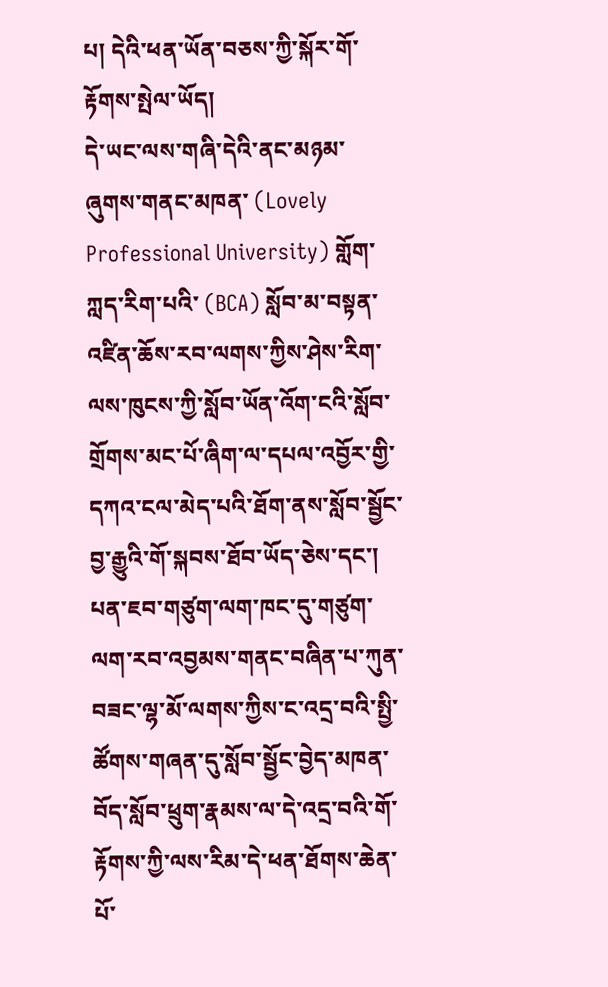པ། དེའི་ཕན་ཡོན་བཅས་ཀྱི་སྐོར་གོ་རྟོགས་སྤེལ་ཡོད།
དེ་ཡང་ལས་གཞི་དེའི་ནང་མཉམ་ཞུགས་གནང་མཁན་ (Lovely Professional University) གློག་ཀླད་རིག་པའི་ (BCA) སློབ་མ་བསྟན་འཛིན་ཆོས་རབ་ལགས་ཀྱིས་ཤེས་རིག་ལས་ཁུངས་ཀྱི་སློབ་ཡོན་འོག་ངའི་སློབ་གྲོགས་མང་པོ་ཞིག་ལ་དཔལ་འབྱོར་གྱི་དཀའ་ངལ་མེད་པའི་ཐོག་ནས་སློབ་སྦྱོང་བྱ་རྒྱུའི་གོ་སྐབས་ཐོབ་ཡོད་ཅེས་དང་། པན་ཇབ་གཙུག་ལག་ཁང་དུ་གཙུག་ལག་རབ་འབྱམས་གནང་བཞིན་པ་ཀུན་བཟང་ལྷ་མོ་ལགས་ཀྱིས་ང་འདྲ་བའི་སྤྱི་ཚོགས་གཞན་དུ་སློབ་སྦྱོང་བྱེད་མཁན་བོད་སློབ་ཕྲུག་རྣམས་ལ་དེ་འདྲ་བའི་གོ་རྟོགས་ཀྱི་ལས་རིམ་དེ་ཕན་ཐོགས་ཆེན་པོ་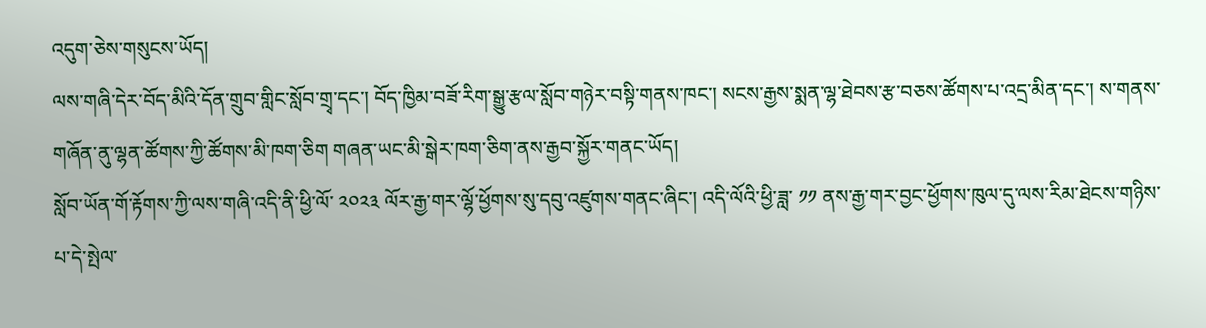འདུག་ཅེས་གསུངས་ཡོད།
ལས་གཞི་དེར་བོད་མིའི་དོན་གྲུབ་གླིང་སློབ་གྲྭ་དང་། བོད་ཁྱིམ་བཟོ་རིག་སྒྱུ་རྩལ་སློབ་གཉེར་བསྟི་གནས་ཁང་། སངས་རྒྱས་སྨན་ལྷ་ཐེབས་རྩ་བཅས་ཚོགས་པ་འདྲ་མིན་དང་། ས་གནས་གཞོན་ནུ་ལྷན་ཚོགས་ཀྱི་ཚོགས་མི་ཁག་ཅིག གཞན་ཡང་མི་སྒེར་ཁག་ཅིག་ནས་རྒྱབ་སྐྱོར་གནང་ཡོད།
སློབ་ཡོན་གོ་རྟོགས་ཀྱི་ལས་གཞི་འདི་ནི་ཕྱི་ལོ་ ༢༠༢༣ ལོར་རྒྱ་གར་ལྷོ་ཕྱོགས་སུ་དབུ་འཛུགས་གནང་ཞིང་། འདི་ལོའི་ཕྱི་ཟླ་ ༡༡ ནས་རྒྱ་གར་བྱང་ཕྱོགས་ཁུལ་དུ་ལས་རིམ་ཐེངས་གཉིས་པ་དེ་སྤེལ་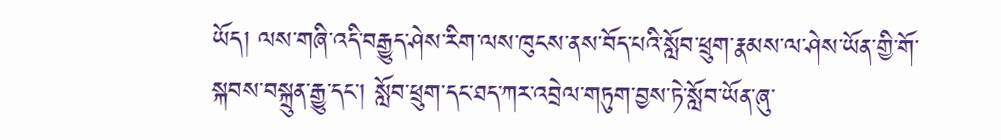ཡོད། ལས་གཞི་འདི་བརྒྱུད་ཤེས་རིག་ལས་ཁུངས་ནས་བོད་པའི་སློབ་ཕྲུག་རྣམས་ལ་ཤེས་ཡོན་གྱི་གོ་སྐབས་བསྐྲུན་རྒྱུ་དང་། སློབ་ཕྲུག་དང་ཐད་ཀར་འབྲེལ་གཏུག་བྱས་ཏེ་སློབ་ཡོན་ཞུ་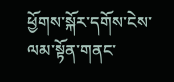ཕྱོགས་སྐོར་དགོས་ངེས་ལམ་སྟོན་གནང་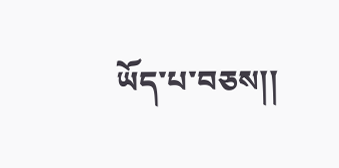ཡོད་པ་བཅས།།